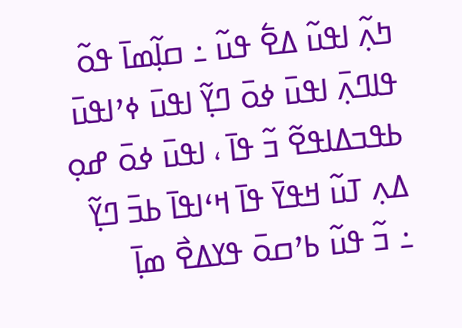ߤߍ߲߬ ߊߟߎ߬ ߡߐ߱ ߟߎ߬ ߸ ߛߊ߲߬ߘߊ߫ ߟߋ߬ ߟߊߣߍ߲߫ ߊߟߎ߫ ߦߋ߫ ߣߌ߲߬ ߊߟߎ߫ ߦߴߊߟߎ߫ ߕߟߏߡߊߟߐ߬ ߏ߬ ߟߊ߫ ، ߊߟߎ߫ ߦߋ߫ ߝߋ߲ ߡߍ߲ ߠߎ߬ ߞߟߌ߫ ߟߊ߫ ߞߵߊߟߊ߫ ߕߏ߫ ߣߌ߲߬ ߸ ߏ߬ ߟߎ߬ ߕߴߛߋ߫ ߟߌߡߐ߯ ߘߊ߲߫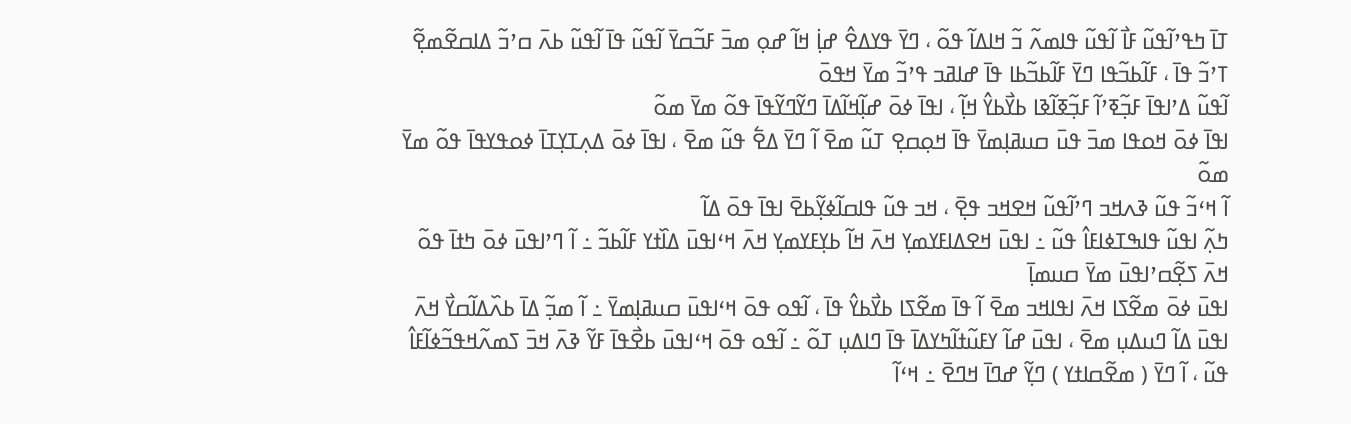ߠߊ߫ ߤߟߴߊ߬ߟߎ߬ ߓߊ߯ ߊ߬ߟߎ߬ ߟߊߘߍ߬ ߏ߬ ߞߊߡߊ߬ ߟߋ߬ ، ߣߌ߫ ߟߌߡߐ߮ ߝߊ߲߭ ߞߊ߬ ߝߋ߲ ߘߏ߫ ߓߏ߬ߛߌ߫ ߊ߬ߟߎ߬ ߟߊ߫ ߊ߬ߟߎ߬ ߕߍ߫ ߛߴߏ߬ ߡߊߛߐ߬ߘߐ߲߬ ߠߴߏ߬ ߟߊ߫ ، ߓߊ߬ߕߏ߬ߟߊ ߣߌ߫ ߓߊ߬ߕߏ߬ߕߊ ߟߊ߫ ߝߊߥߏ ߟߴߏ߬ ߘߌ߫ ߞߟߋ߫
ߊ߬ߟߎ߬ ߡߴߊߟߊ߫ ߓߏ߲߬ߧߴߊ߬ ߓߏ߲߬ߧߊ߬ߢߊ ߕߌ߯ߕߌ߮ ߞߊ߲߬ ، ߊߟߊ߫ ߦߋ߫ ߝߊ߲߬ߞߊ߬ߡߊ߫ ߣߌ߬ߣߌ߬ߟߊ߫ ߟߋ߬ ߘߌ߫ ߘߋ߬
ߊߟߊ߫ ߦߋ߫ ߞߋߟߊ ߘߏ߫ ߟߎ߫ ߛߎߥߊ߲ߘߌ߫ ߟߊ߫ ߞߋ߲ߛߐ߲ ߠߎ߬ ߘߐ߫ ߊ߬ ߣߌ߫ ߡߐ߱ ߟߎ߬ ߘߐ߫ ، ߊߟߊ߫ ߦߋ߫ ߡߍ߲ߠߌ߲ߠߊ߫ ߦߋߟߌߟߊ߫ ߟߋ߬ ߘߌ߫ ߘߋ߬
ߊ߬ ߞߵߏ߬ ߟߎ߬ ߢߍߞߏ ߣߴߊ߬ߟߎ߬ ߞߐߞߏ ߟߐ߲߫ ، ߞߏ ߟߎ߬ ߟߊߛߊ߬ߦߌ߲߬ߕߐ߫ ߊߟߊ߫ ߟߋ߫ ߡߊ߬
ߤߍ߲߬ ߊߟߎ߬ ߟߊߒߠߦߊߓߊ߮ ߟߎ߬ ߸ ߊߟߎ߫ ߞߐߡߊߓߌߘߌ߲ ߞߍ߫ ߞߊ߬ ߕߌ߲ߓߌߘߌ߲ ߞߍ߫ ߞߵߊߟߎ߫ ߡߊ߰ߙߌ ߓߊ߬ߕߏ߬ ߸ ߊ߬ ߣߴߊߟߎ߫ ߦߋ߫ ߤߙߊ߫ ߟߋ߬ ߞߍ߫ ߖߐ߲߬ߛߴߊߟߎ߫ ߘߌ߫ ߛߎߘߊ߲߫
ߊߟߎ߫ ߦߋ߫ ߘߐ߬ߖߊ ߞߍ߫ ߊߟߊߞߏ ߘߐ߫ ߊ߬ ߟߊ߫ ߘߐ߬ߖߊ ߕߌ߯ߕߌ߮ ߟߊ߫ ، ߊ߬ߟߋ ߟߋ߫ ߞߵߊߟߎ߫ ߛߎߥߊ߲ߘߌ߫ ߸ ߊ߬ ߘߏ߲߬ ߡߊ߫ ߕߍ߰ߡߊ߬ߛߌ߯ ߞߍ߫ ߊߟߎ߫ ߡߊ߬ ߣߎߡߎ߲ ߘߐ߫ ، ߊߟߎ߫ ߝߊ߬ ߌߓߎ߬ߙߊ߬ߤߌߡߊ߫ ߟߊ߫ ߣߊߡߎ߲ ߠߋ߬ ߸ ߊ߬ߟߋ ߟߋ߫ ߞߵߊߟߎ߫ ߕߐ߯ߟߊ߫ ߓߌ߬ ߢߍ߫ ߞߏ߫ ߖߘߍ߬ߞߟߏ߬ߦߊ߬ߓߊ߮ ߟߎ߬ ، ߊ߬ ߣߌ߫ ( ߘߐ߬ߛߊߙߌ ) ߣߌ߲߬ ߝߣߊ߫ ߞߣߐ߫ ߸ ߞߵߊ߬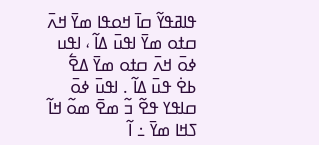ߟߊߥߟߌ߬ ߛߊ߫ ߞߋߟߊ ߘߌ߫ ߞߍ߫ ߛߙߋ ߘߌ߫ ߊߟߎ߫ ߡߊ߬ ، ߊߟߎ ߦߋ߫ ߞߍ߫ ߛߙߋ ߘߌ߫ ߡߐ߱ ߕߐ߭ ߟߎ߫ ߡߊ߬ . ߊߟߎ߫ ߦߋ߫ ߛߊߟߌ ߟߐ߬ ߏ߬ ߘߐ߫ ߘߋ߬ ߞߊ߬ ߖߞߊ ߘߌ߫ ߸ ߊ߬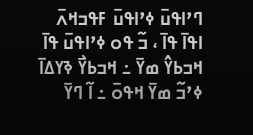ߣߴߊߟߎ߫ ߦߴߊߟߎ߫ ߓߟߏߞߍ߫ ߊߟߊ߫ ߟߊ߫ ، ߏ߬ ߟߋ ߦߴߊߟߎ߫ ߟߊ߫ ߞߏߕߌ߮ ߘߌ߫ ߸ ߞߏߕߌ߯ ߢߌߡߊ߫ ߦߴߏ߬ ߘߌ߫ ߞߟߋ߫ ߸ ߊ߬ ߣߌ߫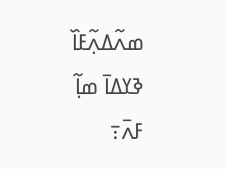ߘߍ߬ߡߍ߲߬ߓߊ߰ ߢߌߡߊ߫ ߘߊ߲߬ ߓߍ߫߹